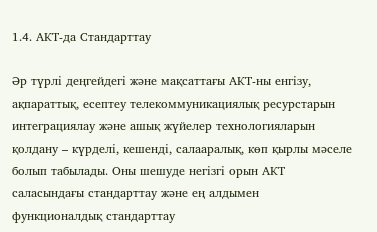1.4. АКТ-да Стандарттау

Әр түрлі деңгейдегі және мақсаттағы АКТ-ны енгізу, ақпараттық, есептеу телекоммуникациялық ресурстарын интеграциялау және ашық жүйелер технологияларын қолдану – күрделі, кешенді, салааралық, көп қырлы мәселе болып табылады. Оны шешуде негізгі орын АКТ саласындағы стандарттау және ең алдымен функционалдық стандарттау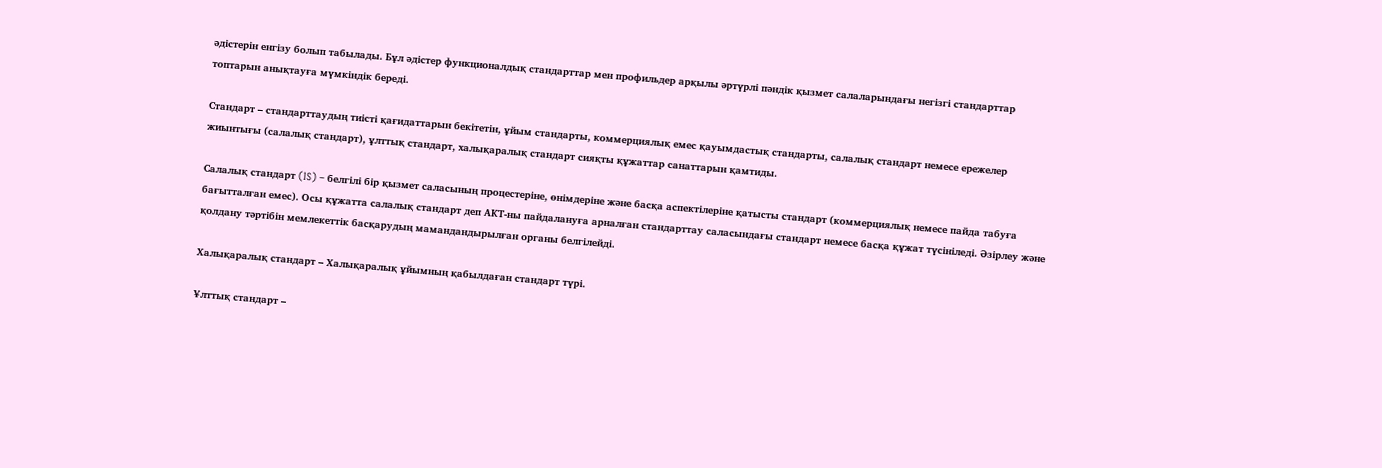әдістерін енгізу болып табылады. Бұл әдістер функционалдық стандарттар мен профильдер арқылы әртүрлі пәндік қызмет салаларындағы негізгі стандарттар топтарын анықтауға мүмкіндік береді.

Стандарт – стандарттаудың тиісті қағидаттарын бекітетін, ұйым стандарты, коммерциялық емес қауымдастық стандарты, салалық стандарт немесе ережелер жиынтығы (салалық стандарт), ұлттық стандарт, халықаралық стандарт сияқты құжаттар санаттарын қамтиды.

Салалық стандарт (IS) – белгілі бір қызмет саласының процестеріне, өнімдеріне және басқа аспектілеріне қатысты стандарт (коммерциялық немесе пайда табуға бағытталған емес). Осы құжатта салалық стандарт деп АКТ-ны пайдалануға арналған стандарттау саласындағы стандарт немесе басқа құжат түсініледі. Әзірлеу және қолдану тәртібін мемлекеттік басқарудың мамандандырылған органы белгілейді.

Халықаралық стандарт – Халықаралық ұйымның қабылдаған стандарт түрі.

Ұлттық стандарт –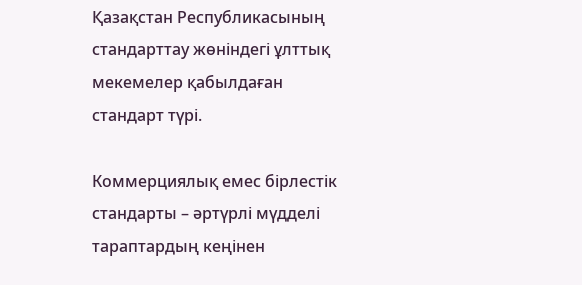Қазақстан Республикасының стандарттау жөніндегі ұлттық мекемелер қабылдаған стандарт түрі.

Коммерциялық емес бірлестік стандарты – әртүрлі мүдделі тараптардың кеңінен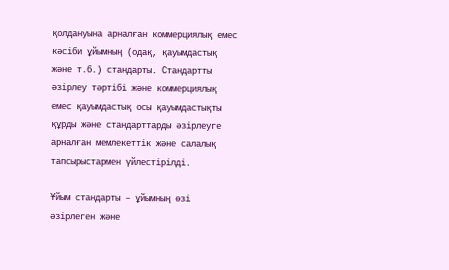қолдануына арналған коммерциялық емес кәсіби ұйымның (одақ, қауымдастық және т.б.) стандарты. Стандартты әзірлеу тәртібі және коммерциялық емес қауымдастық осы қауымдастықты құрды және стандарттарды әзірлеуге арналған мемлекеттік және салалық тапсырыстармен үйлестірілді.

Ұйым стандарты – ұйымның өзі әзірлеген және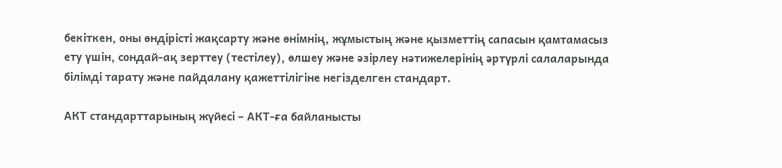бекіткен, оны өндірісті жақсарту және өнімнің, жұмыстың және қызметтің сапасын қамтамасыз ету үшін, сондай-ақ зерттеу (тестілеу), өлшеу және әзірлеу нәтижелерінің әртүрлі салаларында білімді тарату және пайдалану қажеттілігіне негізделген стандарт.

АКТ стандарттарының жүйесі – АКТ-ға байланысты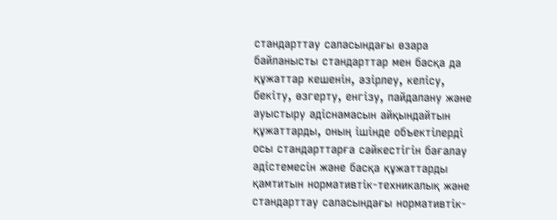стандарттау саласындағы өзара байланысты стандарттар мен басқа да құжаттар кешенін, әзірлеу, келісу, бекіту, өзгерту, енгізу, пайдалану және ауыстыру әдіснамасын айқындайтын құжаттарды, оның ішінде объектілерді осы стандарттарға сәйкестігін бағалау әдістемесін және басқа құжаттарды қамтитын нормативтік-техникалық және стандарттау саласындағы нормативтік-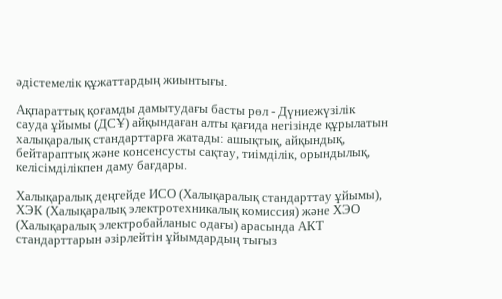әдістемелік құжаттардың жиынтығы.

Ақпараттық қоғамды дамытудағы басты рөл - Дүниежүзілік сауда ұйымы (ДСҰ) айқындаған алты қағида негізінде құрылатын халықаралық стандарттарға жатады: ашықтық, айқындық, бейтараптық және консенсусты сақтау, тиімділік, орындылық, келісімділікпен даму бағдары.

Халықаралық деңгейде ИСО (Халықаралық стандарттау ұйымы), ХЭК (Халықаралық электротехникалық комиссия) және ХЭО (Халықаралық электробайланыс одағы) арасында АКТ стандарттарын әзірлейтін ұйымдардың тығыз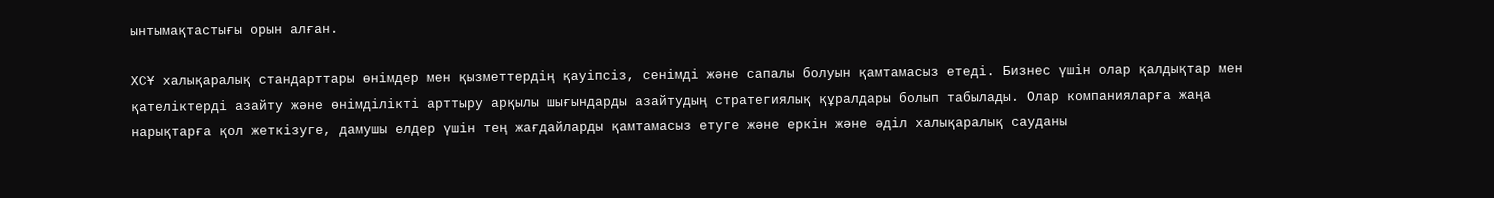ынтымақтастығы орын алған.

ХСҰ халықаралық стандарттары өнімдер мен қызметтердің қауіпсіз, сенімді және сапалы болуын қамтамасыз етеді. Бизнес үшін олар қалдықтар мен қателіктерді азайту және өнімділікті арттыру арқылы шығындарды азайтудың стратегиялық құралдары болып табылады. Олар компанияларға жаңа нарықтарға қол жеткізуге, дамушы елдер үшін тең жағдайларды қамтамасыз етуге және еркін және әділ халықаралық сауданы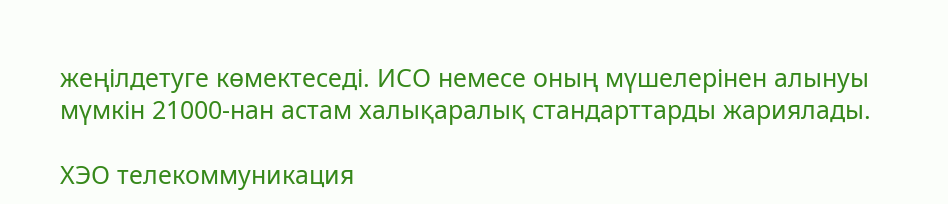жеңілдетуге көмектеседі. ИСО немесе оның мүшелерінен алынуы мүмкін 21000-нан астам халықаралық стандарттарды жариялады.

ХЭО телекоммуникация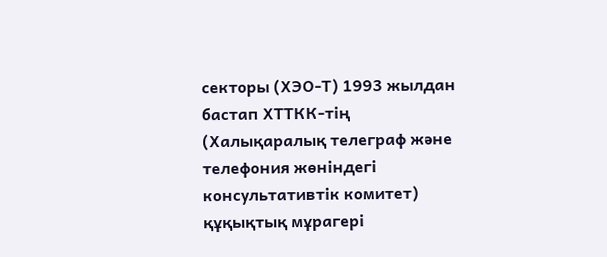секторы (ХЭО-Т) 1993 жылдан бастап ХТТКК-тің (Халықаралық телеграф және телефония жөніндегі консультативтік комитет) құқықтық мұрагері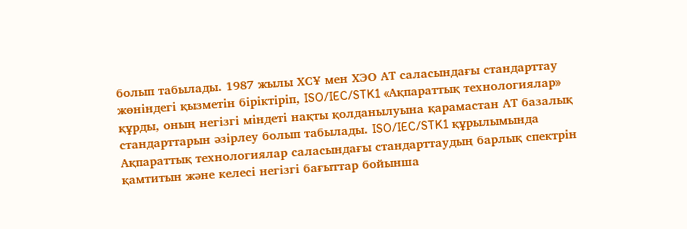болып табылады. 1987 жылы ХСҰ мен ХЭО АТ саласындағы стандарттау жөніндегі қызметін біріктіріп, ISO/IEC/STK1 «Ақпараттық технологиялар» құрды, оның негізгі міндеті нақты қолданылуына қарамастан АТ базалық стандарттарын әзірлеу болып табылады. ISO/IEC/STK1 құрылымында Ақпараттық технологиялар саласындағы стандарттаудың барлық спектрін қамтитын және келесі негізгі бағыттар бойынша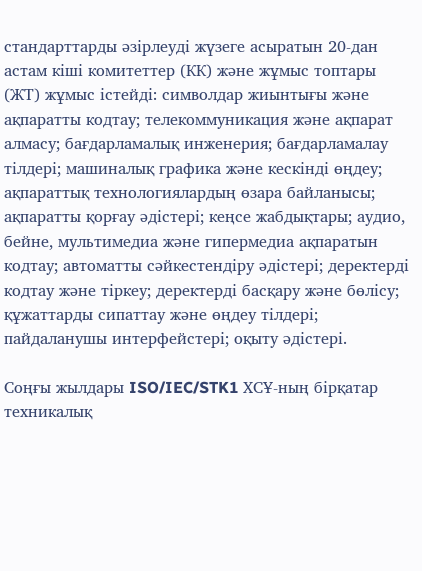стандарттарды әзірлеуді жүзеге асыратын 20-дан астам кіші комитеттер (КК) және жұмыс топтары (ЖТ) жұмыс істейді: символдар жиынтығы және ақпаратты кодтау; телекоммуникация және ақпарат алмасу; бағдарламалық инженерия; бағдарламалау тілдері; машиналық графика және кескінді өңдеу; ақпараттық технологиялардың өзара байланысы; ақпаратты қорғау әдістері; кеңсе жабдықтары; аудио, бейне, мультимедиа және гипермедиа ақпаратын кодтау; автоматты сәйкестендіру әдістері; деректерді кодтау және тіркеу; деректерді басқару және бөлісу; құжаттарды сипаттау және өңдеу тілдері; пайдаланушы интерфейстері; оқыту әдістері.

Соңғы жылдары ISO/IEC/STK1 ХСҰ-ның бірқатар техникалық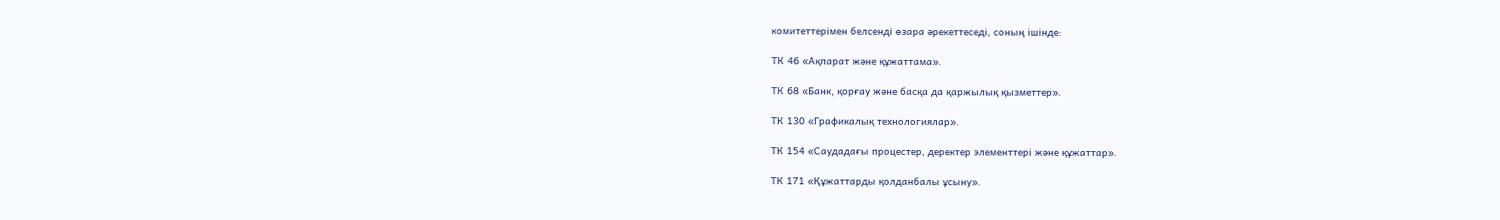комитеттерімен белсенді өзара әрекеттеседі, соның ішінде:

ТК 46 «Ақпарат және құжаттама».

ТК 68 «Банк, қорғау және басқа да қаржылық қызметтер».

ТК 130 «Графикалық технологиялар».

ТК 154 «Саудадағы процестер, деректер элементтері және құжаттар».

ТК 171 «Құжаттарды қолданбалы ұсыну».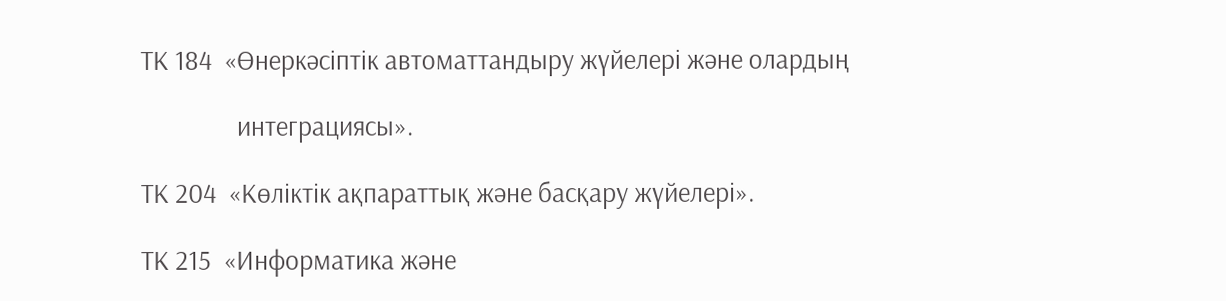ТК 184  «Өнеркәсіптік автоматтандыру жүйелері және олардың

                интеграциясы».

ТК 204  «Көліктік ақпараттық және басқару жүйелері».

ТК 215  «Информатика және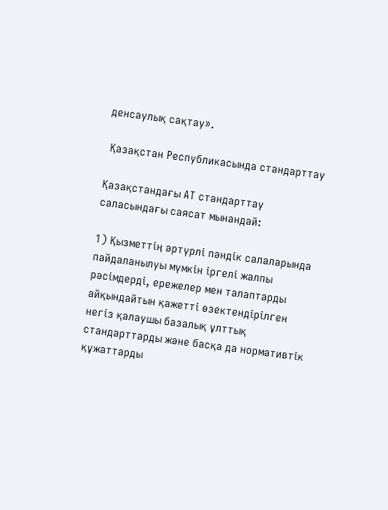денсаулық сақтау».

 Қазақстан Республикасында стандарттау

Қазақстандағы АТ стандарттау саласындағы саясат мынандай:

1) Қызметтің әртүрлі пәндік салаларында пайдаланылуы мүмкін іргелі жалпы рәсімдерді, ережелер мен талаптарды айқындайтын қажетті өзектендірілген негіз қалаушы базалық ұлттық стандарттарды және басқа да нормативтік құжаттарды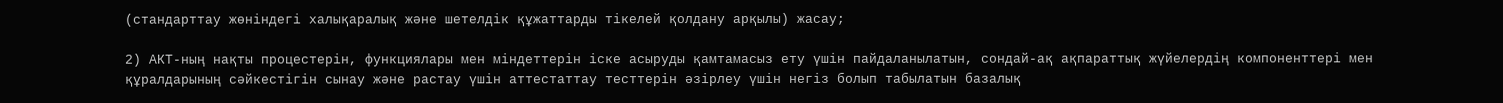(стандарттау жөніндегі халықаралық және шетелдік құжаттарды тікелей қолдану арқылы) жасау;

2) АКТ-ның нақты процестерін, функциялары мен міндеттерін іске асыруды қамтамасыз ету үшін пайдаланылатын, сондай-ақ ақпараттық жүйелердің компоненттері мен құралдарының сәйкестігін сынау және растау үшін аттестаттау тесттерін әзірлеу үшін негіз болып табылатын базалық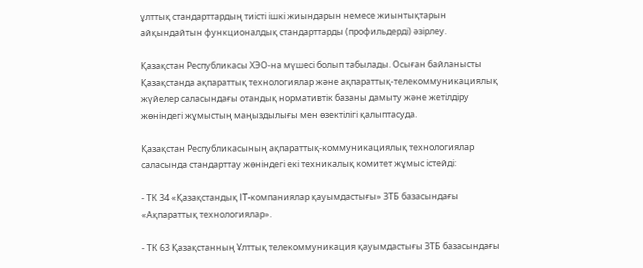ұлттық стандарттардың тиісті ішкі жиындарын немесе жиынтықтарын айқындайтын функционалдық стандарттарды (профильдерді) әзірлеу.

Қазақстан Республикасы ХЭО-на мүшесі болып табылады. Осыған байланысты Қазақстанда ақпараттық технологиялар және ақпараттық-телекоммуникациялық жүйелер саласындағы отандық нормативтік базаны дамыту және жетілдіру жөніндегі жұмыстың маңыздылығы мен өзектілігі қалыптасуда.

Қазақстан Республикасының ақпараттық-коммуникациялық технологиялар саласында стандарттау жөніндегі екі техникалық комитет жұмыс істейді:

- ТК 34 «Қазақстандық IT-компаниялар қауымдастығы» ЗТБ базасындағы «Ақпараттық технологиялар».

- ТК 63 Қазақстанның Ұлттық телекоммуникация қауымдастығы ЗТБ базасындағы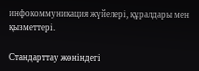инфокоммуникация жүйелері, құралдары мен қызметтері.

Стандарттау жөніндегі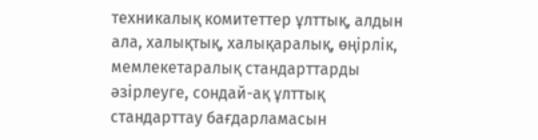техникалық комитеттер ұлттық, алдын ала, халықтық, халықаралық, өңірлік, мемлекетаралық стандарттарды әзірлеуге, сондай-ақ ұлттық стандарттау бағдарламасын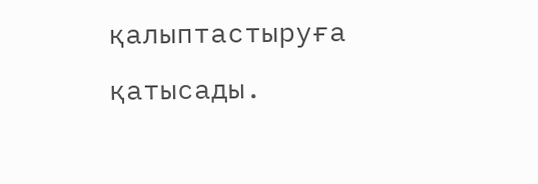қалыптастыруға қатысады.